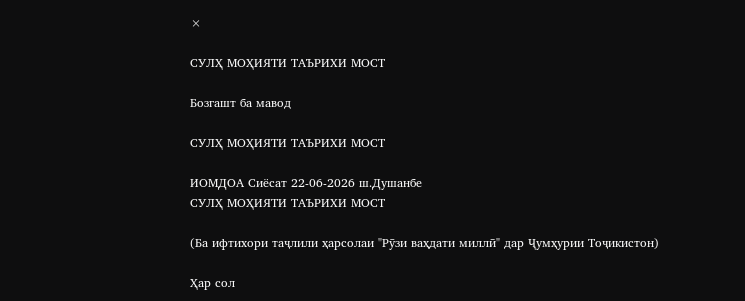×

СУЛҲ МОҲИЯТИ ТАЪРИХИ МОСТ

Бозгашт ба мавод

СУЛҲ МОҲИЯТИ ТАЪРИХИ МОСТ

ИОМДОА Сиёсат 22-06-2026 ш.Душанбе
СУЛҲ МОҲИЯТИ ТАЪРИХИ МОСТ

(Ба ифтихори таҷлили ҳарсолаи "Рӯзи ваҳдати миллӣ" дар Ҷумҳурии Тоҷикистон)

Ҳар сол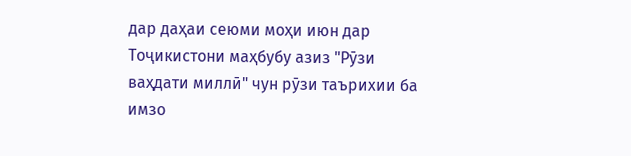дар даҳаи сеюми моҳи июн дар Тоҷикистони маҳбубу азиз "Рӯзи ваҳдати миллӣ" чун рӯзи таърихии ба имзо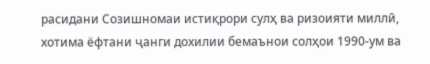расидани Созишномаи истиқрори сулҳ ва ризоияти миллӣ, хотима ёфтани ҷанги дохилии бемаънои солҳои 1990-ум ва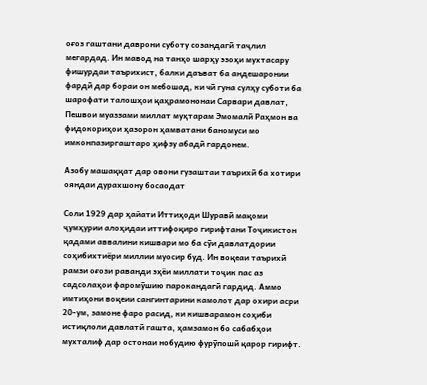оғоз гаштани даврони суботу созандагӣ таҷлил мегардад. Ин мавод на танҳо шарҳу эзоҳи мухтасару фишурдаи таърихист, балки даъват ба андешаронии фардӣ дар бораи он мебошад, ки чӣ гуна сулҳу суботи ба шарофати талошҳои қаҳрамононаи Сарвари давлат, Пешвои муаззами миллат муҳтарам Эмомалӣ Раҳмон ва фидокориҳои ҳазорон ҳамватани баномуси мо имконпазиргаштаро ҳифзу абадӣ гардонем.

Азобу машаққат дар овони гузаштаи таърихӣ ба хотири ояндаи дурахшону босаодат

Соли 1929 дар ҳайати Иттиҳоди Шуравӣ мақоми ҷумҳурии алоҳидаи иттифоқиро гирифтани Тоҷикистон қадами аввалини кишвари мо ба сӯи давлатдории соҳибихтиёри миллии муосир буд. Ин воқеаи таърихӣ рамзи оғози раванди эҳёи миллати тоҷик пас аз садсолаҳои фаромӯшию парокандагӣ гардид. Аммо имтиҳони воқеии сангинтарини камолот дар охири асри 20-ум, замоне фаро расид, ки кишварамон соҳиби истиқлоли давлатӣ гашта, ҳамзамон бо сабабҳои мухталиф дар остонаи нобудию фурӯпошӣ қарор гирифт.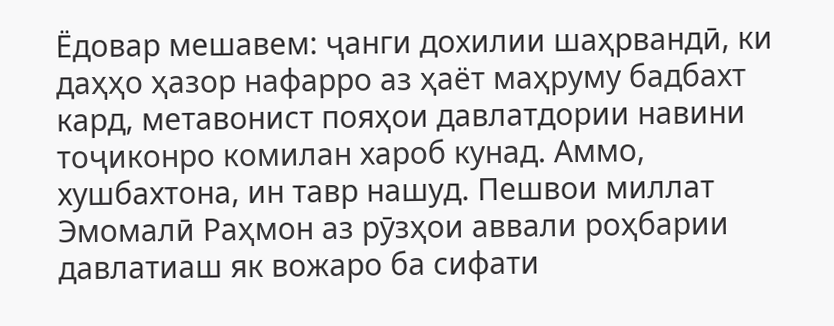Ёдовар мешавем: ҷанги дохилии шаҳрвандӣ, ки даҳҳо ҳазор нафарро аз ҳаёт маҳруму бадбахт кард, метавонист пояҳои давлатдории навини тоҷиконро комилан хароб кунад. Аммо, хушбахтона, ин тавр нашуд. Пешвои миллат Эмомалӣ Раҳмон аз рӯзҳои аввали роҳбарии давлатиаш як вожаро ба сифати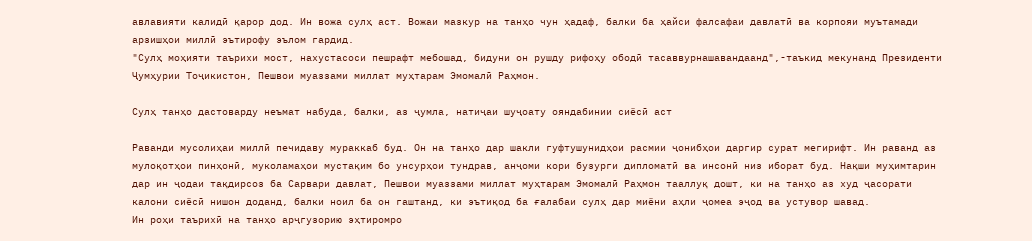авлавияти калидӣ қарор дод. Ин вожа сулҳ аст. Вожаи мазкур на танҳо чун ҳадаф, балки ба ҳайси фалсафаи давлатӣ ва корпояи муътамади арзишҳои миллӣ эътирофу эълом гардид.
"Сулҳ моҳияти таърихи мост, нахустасоси пешрафт мебошад, бидуни он рушду рифоҳу ободӣ тасаввурнашавандаанд",-таъкид мекунанд Президенти Ҷумҳурии Тоҷикистон, Пешвои муаззами миллат муҳтарам Эмомалӣ Раҳмон.

Сулҳ танҳо дастоварду неъмат набуда, балки, аз ҷумла, натиҷаи шуҷоату ояндабинии сиёсӣ аст

Раванди мусолиҳаи миллӣ печидаву мураккаб буд. Он на танҳо дар шакли гуфтушунидҳои расмии ҷонибҳои даргир сурат мегирифт. Ин раванд аз мулоқотҳои пинҳонӣ, муколамаҳои мустақим бо унсурҳои тундрав, анҷоми кори бузурги дипломатӣ ва инсонӣ низ иборат буд. Нақши муҳимтарин дар ин ҷодаи тақдирсоз ба Сарвари давлат, Пешвои муаззами миллат муҳтарам Эмомалӣ Раҳмон тааллуқ дошт, ки на танҳо аз худ ҷасорати калони сиёсӣ нишон доданд, балки ноил ба он гаштанд, ки эътиқод ба ғалабаи сулҳ дар миёни аҳли ҷомеа эҷод ва устувор шавад.
Ин роҳи таърихӣ на танҳо арҷгузорию эҳтиромро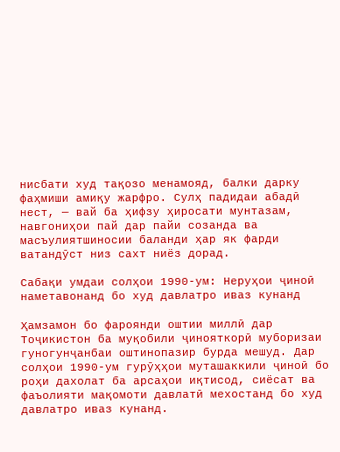нисбати худ тақозо менамояд, балки дарку фаҳмиши амиқу жарфро. Сулҳ падидаи абадӣ нест, — вай ба ҳифзу ҳиросати мунтазам, навгониҳои пай дар пайи созанда ва масъулиятшиносии баланди ҳар як фарди ватандӯст низ сахт ниёз дорад.

Сабақи умдаи солҳои 1990-ум: Неруҳои ҷиноӣ наметавонанд бо худ давлатро иваз кунанд

Ҳамзамон бо фароянди оштии миллӣ дар Тоҷикистон ба муқобили ҷинояткорӣ муборизаи гуногунҷанбаи оштинопазир бурда мешуд. Дар солҳои 1990-ум гурӯҳҳои муташаккили ҷиноӣ бо роҳи дахолат ба арсаҳои иқтисод, сиёсат ва фаъолияти мақомоти давлатӣ мехостанд бо худ давлатро иваз кунанд.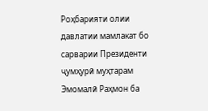Роҳбарияти олии давлатии мамлакат бо сарварии Президенти ҷумҳурӣ муҳтарам Эмомалӣ Раҳмон ба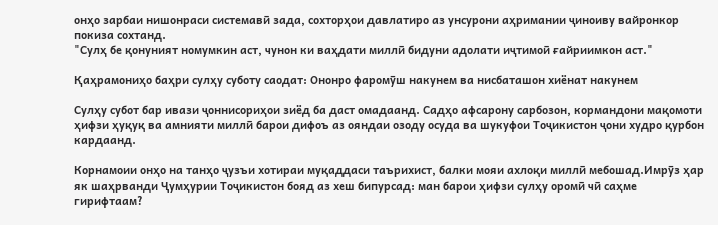онҳо зарбаи нишонраси системавӣ зада, сохторҳои давлатиро аз унсурони аҳримании ҷиноиву вайронкор покиза сохтанд.
"Сулҳ бе қонуният номумкин аст, чунон ки ваҳдати миллӣ бидуни адолати иҷтимоӣ ғайриимкон аст."

Қаҳрамониҳо баҳри сулҳу суботу саодат: Ононро фаромӯш накунем ва нисбаташон хиёнат накунем

Сулҳу субот бар ивази ҷоннисориҳои зиёд ба даст омадаанд. Садҳо афсарону сарбозон, кормандони мақомоти ҳифзи ҳуқуқ ва амнияти миллӣ барои дифоъ аз ояндаи озоду осуда ва шукуфои Тоҷикистон ҷони худро қурбон кардаанд.

Корнамоии онҳо на танҳо ҷузъи хотираи муқаддаси таърихист, балки мояи ахлоқи миллӣ мебошад.Имрӯз ҳар як шаҳрванди Ҷумҳурии Тоҷикистон бояд аз хеш бипурсад: ман барои ҳифзи сулҳу оромӣ чӣ саҳме гирифтаам?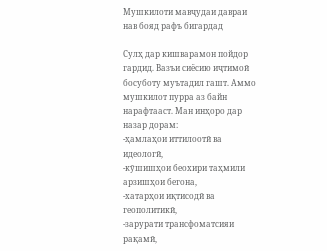Мушкилоти мавҷудаи давраи нав бояд рафъ бигардад

Сулҳ дар кишварамон пойдор гардид. Вазъи сиёсию иҷтимоӣ босуботу муътадил гашт. Аммо мушкилот пурра аз байн нарафтааст. Ман инҳоро дар назар дорам:
-ҳамлаҳои иттилоотӣ ва идеологӣ,
-кӯшишҳои беохири таҳмили арзишҳои бегона,
-хатарҳои иқтисодӣ ва геополитикӣ,
-зарурати трансфоматсияи рақамӣ,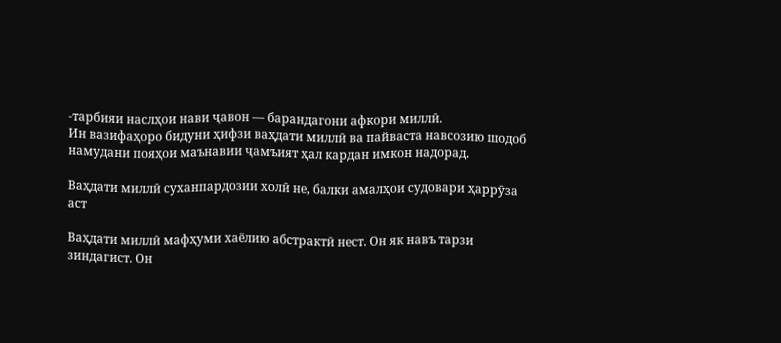-тарбияи наслҳои нави ҷавон — барандагони афкори миллӣ.
Ин вазифаҳоро бидуни ҳифзи ваҳдати миллӣ ва пайваста навсозию шодоб намудани пояҳои маънавии ҷамъият ҳал кардан имкон надорад.

Ваҳдати миллӣ суханпардозии холӣ не, балки амалҳои судовари ҳаррӯза аст

Ваҳдати миллӣ мафҳуми хаёлию абстрактӣ нест. Он як навъ тарзи зиндагист. Он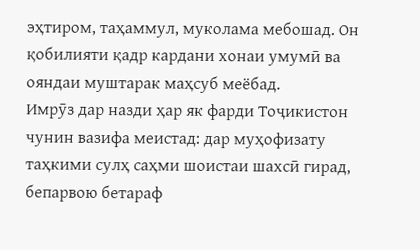эҳтиром, таҳаммул, муколама мебошад. Он қобилияти қадр кардани хонаи умумӣ ва ояндаи муштарак маҳсуб меёбад.
Имрӯз дар назди ҳар як фарди Тоҷикистон чунин вазифа меистад: дар муҳофизату таҳкими сулҳ саҳми шоистаи шахсӣ гирад, бепарвою бетараф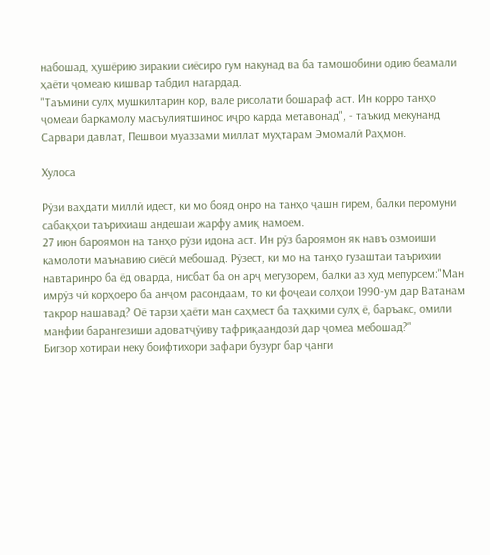набошад, ҳушёрию зиракии сиёсиро гум накунад ва ба тамошобини одию беамали ҳаёти ҷомеаю кишвар табдил нагардад.
"Таъмини сулҳ мушкилтарин кор, вале рисолати бошараф аст. Ин корро танҳо ҷомеаи баркамолу масъулиятшинос иҷро карда метавонад", - таъкид мекунанд Сарвари давлат, Пешвои муаззами миллат муҳтарам Эмомалӣ Раҳмон.

Хулоса

Рӯзи ваҳдати миллӣ идест, ки мо бояд онро на танҳо ҷашн гирем, балки перомуни сабақҳои таърихиаш андешаи жарфу амиқ намоем.
27 июн бароямон на танҳо рӯзи идона аст. Ин рӯз бароямон як навъ озмоиши камолоти маънавию сиёсӣ мебошад. Рӯзест, ки мо на танҳо гузаштаи таърихии навтаринро ба ёд оварда, нисбат ба он арҷ мегузорем, балки аз худ мепурсем:"Ман имрӯз чӣ корҳоеро ба анҷом расондаам, то ки фоҷеаи солҳои 1990-ум дар Ватанам такрор нашавад? Оё тарзи ҳаёти ман саҳмест ба таҳкими сулҳ ё, баръакс, омили манфии барангезиши адоватҷӯиву тафриқаандозӣ дар ҷомеа мебошад?"
Бигзор хотираи неку боифтихори зафари бузург бар ҷанги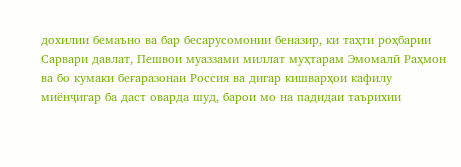дохилии бемаъно ва бар бесарусомонии беназир, ки таҳти роҳбарии Сарвари давлат, Пешвои муаззами миллат муҳтарам Эмомалӣ Раҳмон ва бо кумаки беғаразонаи Россия ва дигар кишварҳои кафилу миёнҷигар ба даст оварда шуд, барои мо на падидаи таърихии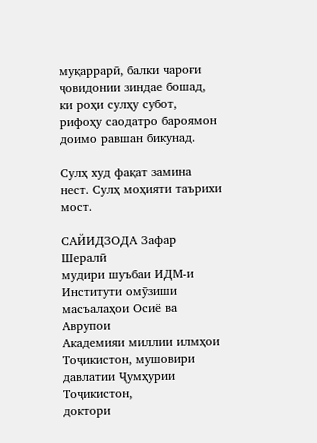муқаррарӣ, балки чароғи ҷовидонии зиндае бошад, ки роҳи сулҳу субот, рифоҳу саодатро бароямон доимо равшан бикунад.

Сулҳ худ фақат замина нест. Сулҳ моҳияти таърихи мост.

САЙИДЗОДА Зафар Шералӣ
мудири шуъбаи ИДМ-и Институти омӯзиши масъалаҳои Осиё ва Аврупои
Академияи миллии илмҳои Тоҷикистон, мушовири давлатии Ҷумҳурии Тоҷикистон,
доктори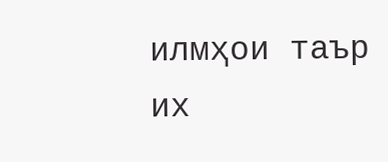илмҳои таър
их